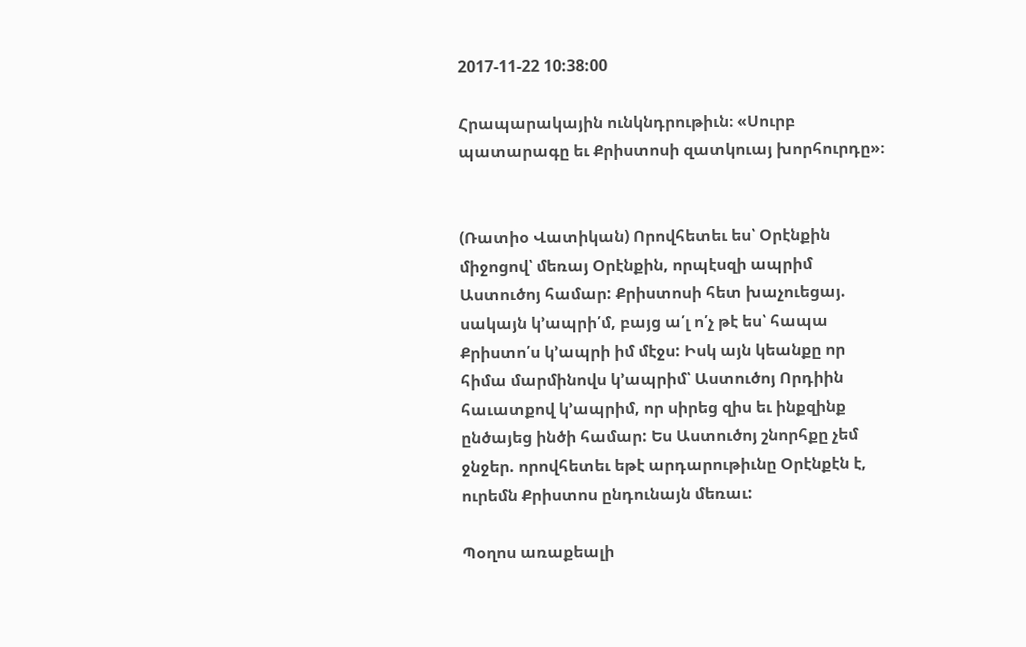2017-11-22 10:38:00

Հրապարակային ունկնդրութիւն։ «Սուրբ պատարագը եւ Քրիստոսի զատկուայ խորհուրդը»։


(Ռատիօ Վատիկան) Որովհետեւ ես՝ Օրէնքին միջոցով՝ մեռայ Օրէնքին, որպէսզի ապրիմ Աստուծոյ համար: Քրիստոսի հետ խաչուեցայ. սակայն կ՚ապրի՛մ, բայց ա՛լ ո՛չ թէ ես՝ հապա Քրիստո՛ս կ՚ապրի իմ մէջս: Իսկ այն կեանքը որ հիմա մարմինովս կ՚ապրիմ՝ Աստուծոյ Որդիին հաւատքով կ՚ապրիմ, որ սիրեց զիս եւ ինքզինք ընծայեց ինծի համար: Ես Աստուծոյ շնորհքը չեմ ջնջեր. որովհետեւ եթէ արդարութիւնը Օրէնքէն է, ուրեմն Քրիստոս ընդունայն մեռաւ:

Պօղոս առաքեալի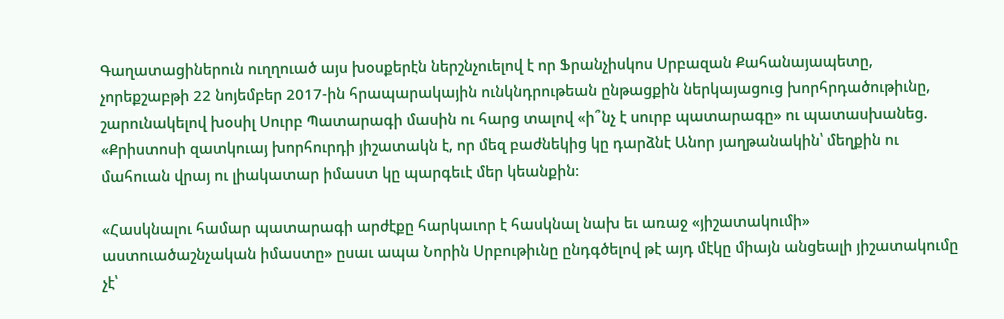Գաղատացիներուն ուղղուած այս խօսքերէն ներշնչուելով է որ Ֆրանչիսկոս Սրբազան Քահանայապետը, չորեքշաբթի 22 նոյեմբեր 2017-ին հրապարակային ունկնդրութեան ընթացքին ներկայացուց խորհրդածութիւնը, շարունակելով խօսիլ Սուրբ Պատարագի մասին ու հարց տալով «ի՞նչ է սուրբ պատարագը» ու պատասխանեց. «Քրիստոսի զատկուայ խորհուրդի յիշատակն է, որ մեզ բաժնեկից կը դարձնէ Անոր յաղթանակին՝ մեղքին ու մահուան վրայ ու լիակատար իմաստ կը պարգեւէ մեր կեանքին։

«Հասկնալու համար պատարագի արժէքը հարկաւոր է հասկնալ նախ եւ առաջ «յիշատակումի» աստուածաշնչական իմաստը» ըսաւ ապա Նորին Սրբութիւնը ընդգծելով թէ այդ մէկը միայն անցեալի յիշատակումը չէ՝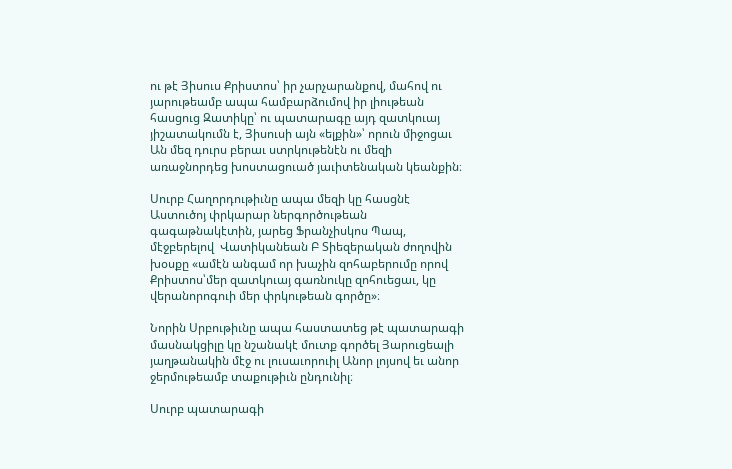ու թէ Յիսուս Քրիստոս՝ իր չարչարանքով, մահով ու յարութեամբ ապա համբարձումով իր լիութեան հասցուց Զատիկը՝ ու պատարագը այդ զատկուայ յիշատակումն է, Յիսուսի այն «ելքին»՝ որուն միջոցաւ Ան մեզ դուրս բերաւ ստրկութենէն ու մեզի առաջնորդեց խոստացուած յաւիտենական կեանքին։

Սուրբ Հաղորդութիւնը ապա մեզի կը հասցնէ Աստուծոյ փրկարար ներգործութեան գագաթնակէտին, յարեց Ֆրանչիսկոս Պապ, մէջբերելով  Վատիկանեան Բ Տիեզերական ժողովին խօսքը «ամէն անգամ որ խաչին զոհաբերումը որով Քրիստոս՝մեր զատկուայ գառնուկը զոհուեցաւ, կը վերանորոգուի մեր փրկութեան գործը»։

Նորին Սրբութիւնը ապա հաստատեց թէ պատարագի մասնակցիլը կը նշանակէ մուտք գործել Յարուցեալի յաղթանակին մէջ ու լուսաւորուիլ Անոր լոյսով եւ անոր ջերմութեամբ տաքութիւն ընդունիլ։

Սուրբ պատարագի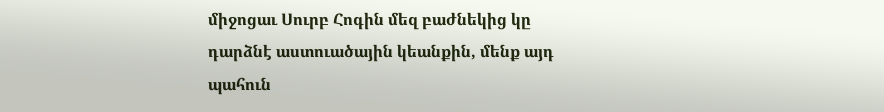միջոցաւ Սուրբ Հոգին մեզ բաժնեկից կը դարձնէ աստուածային կեանքին, մենք այդ պահուն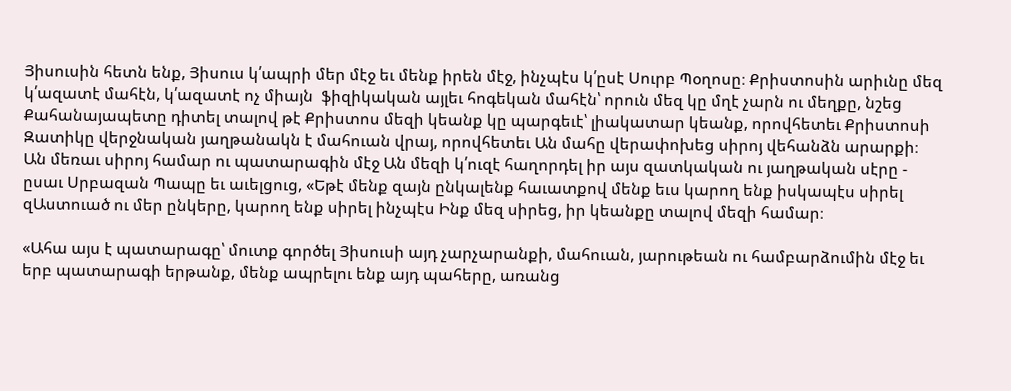Յիսուսին հետն ենք, Յիսուս կ՛ապրի մեր մէջ եւ մենք իրեն մէջ, ինչպէս կ՛ըսէ Սուրբ Պօղոսը։ Քրիստոսին արիւնը մեզ կ՛ազատէ մահէն, կ՛ազատէ ոչ միայն  ֆիզիկական այլեւ հոգեկան մահէն՝ որուն մեզ կը մղէ չարն ու մեղքը, նշեց Քահանայապետը դիտել տալով թէ Քրիստոս մեզի կեանք կը պարգեւէ՝ լիակատար կեանք, որովհետեւ Քրիստոսի Զատիկը վերջնական յաղթանակն է մահուան վրայ, որովհետեւ Ան մահը վերափոխեց սիրոյ վեհանձն արարքի։ Ան մեռաւ սիրոյ համար ու պատարագին մէջ Ան մեզի կ՛ուզէ հաղորդել իր այս զատկական ու յաղթական սէրը - ըսաւ Սրբազան Պապը եւ աւելցուց, «Եթէ մենք զայն ընկալենք հաւատքով մենք եւս կարող ենք իսկապէս սիրել զԱստուած ու մեր ընկերը, կարող ենք սիրել ինչպէս Ինք մեզ սիրեց, իր կեանքը տալով մեզի համար։

«Ահա այս է պատարագը՝ մուտք գործել Յիսուսի այդ չարչարանքի, մահուան, յարութեան ու համբարձումին մէջ եւ երբ պատարագի երթանք, մենք ապրելու ենք այդ պահերը, առանց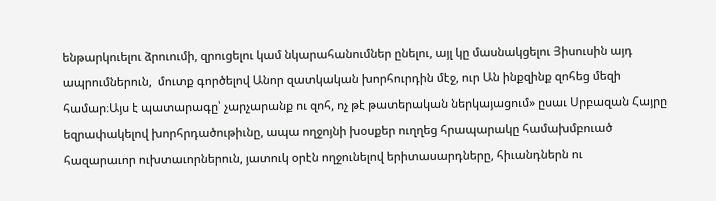ենթարկուելու ձրուումի, զրուցելու կամ նկարահանումներ ընելու, այլ կը մասնակցելու Յիսուսին այդ ապրումներուն,  մուտք գործելով Անոր զատկական խորհուրդին մէջ, ուր Ան ինքզինք զոհեց մեզի համար։Այս է պատարագը՝ չարչարանք ու զոհ, ոչ թէ թատերական ներկայացում» ըսաւ Սրբազան Հայրը եզրափակելով խորհրդածութիւնը, ապա ողջոյնի խօսքեր ուղղեց հրապարակը համախմբուած հազարաւոր ուխտաւորներուն, յատուկ օրէն ողջունելով երիտասարդները, հիւանդներն ու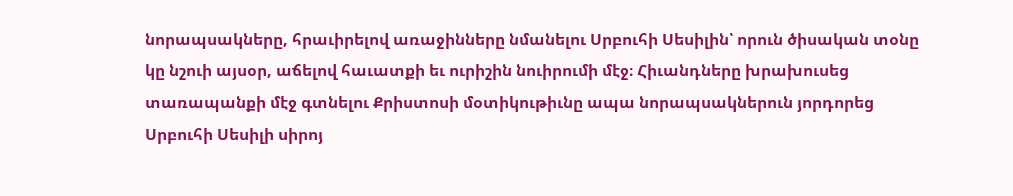նորապսակները, հրաւիրելով առաջինները նմանելու Սրբուհի Սեսիլին՝ որուն ծիսական տօնը կը նշուի այսօր, աճելով հաւատքի եւ ուրիշին նուիրումի մէջ։ Հիւանդները խրախուսեց տառապանքի մէջ գտնելու Քրիստոսի մօտիկութիւնը ապա նորապսակներուն յորդորեց Սրբուհի Սեսիլի սիրոյ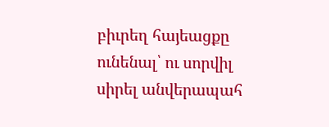բիւրեղ հայեացքը ունենալ՝ ու սորվիլ սիրել անվերապահ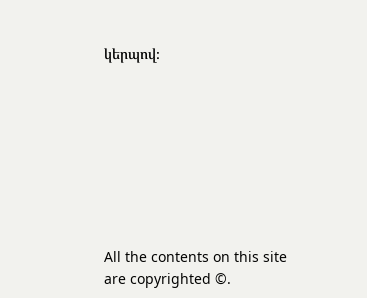կերպով։








All the contents on this site are copyrighted ©.